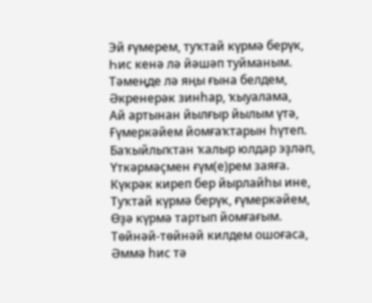Эй ғүмерем, туҡтай күрмә берүк,
Һис кенә лә йәшәп туйманым.
Тәмеңде лә яңы ғына белдем,
Әкренерәк зинһар, ҡыуалама,
Ай артынан йылғыр йылым үтә,
Ғүмеркәйем йомғаҡтарын һүтеп.
Баҡыйлыҡтан ҡалыр юлдар эҙләп,
Үткәрмәҫмен ғүм(е)рем заяға.
Күкрәк киреп бер йырлайһы ине,
Туҡтай күрмә берүк, ғүмеркәйем,
Өҙә күрмә тартып йомғағым.
Төйнәй-төйнәй килдем ошоғаса,
Әммә һис тә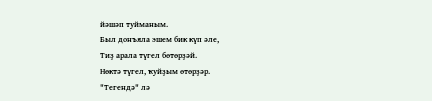йәшәп туйманым.
Был донъяла эшем бик күп әле,
Тиҙ арала түгел бөтөрҙәй.
Нөктә түгел, ҡуйҙым өтөрҙәр.
"Тегендә" лә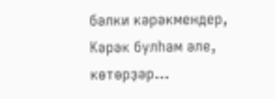бәлки кәрәкмендер,
Кәрәк булһам әле, көтөрҙәр...